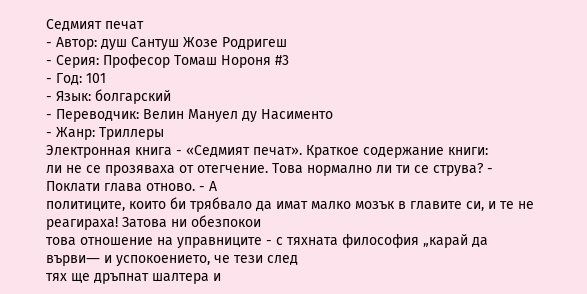Седмият печат
- Автор: душ Сантуш Жозе Родригеш
- Серия: Професор Томаш Нороня #3
- Год: 101
- Язык: болгарский
- Переводчик: Велин Мануел ду Насименто
- Жанр: Триллеры
Электронная книга - «Седмият печат». Краткое содержание книги:
ли не се прозяваха от отегчение. Това нормално ли ти се струва? - Поклати глава отново. - А
политиците, които би трябвало да имат малко мозък в главите си, и те не реагираха! Затова ни обезпокои
това отношение на управниците - с тяхната философия „карай да върви― и успокоението, че тези след
тях ще дръпнат шалтера и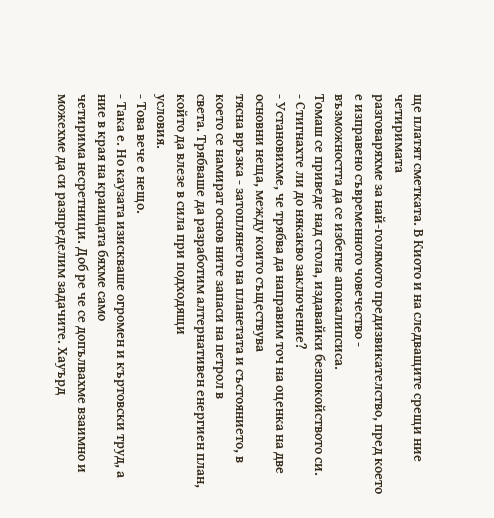ще платят сметката. В Киото и на следващите срещи ние четиримата
разговаряхме за най-голямото предизвикателство, пред което е изправено съвременното човечество -
възможността да се избегне апокалипсиса.
Томаш се приведе над стола, издавайки безпокойството си.
- Стигнахте ли до някакво заключение?
- Установихме, че трябва да направим точ на оценка на две основни неща, между които съществува
тясна връзка - затоплянето на планетата и състоянието, в което се намират основ ните запаси на петрол в
света. Трябваше да разработим алтернативен енергиен план, който да влезе в сила при подходящи
условия.
- Това вече е нещо.
- Така е. Но каузата изискваше огромен и къртовски труд, а ние в края на краищата бяхме само
четирима несретници. Доб ре че се допълвахме взаимно и можехме да си разпределим задачите. Хауърд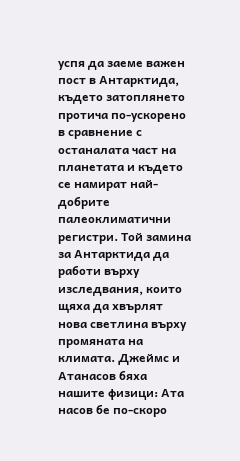успя да заеме важен пост в Антарктида, където затоплянето протича по-ускорено в сравнение с
останалата част на планетата и където се намират най-добрите палеоклиматични регистри. Той замина
за Антарктида да работи върху изследвания, които щяха да хвърлят нова светлина върху промяната на
климата. Джеймс и Атанасов бяха нашите физици: Ата насов бе по-скоро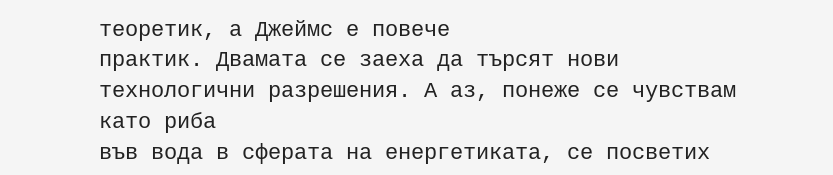теоретик, а Джеймс е повече
практик. Двамата се заеха да търсят нови технологични разрешения. А аз, понеже се чувствам като риба
във вода в сферата на енергетиката, се посветих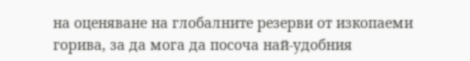на оценяване на глобалните резерви от изкопаеми
горива, за да мога да посоча най-удобния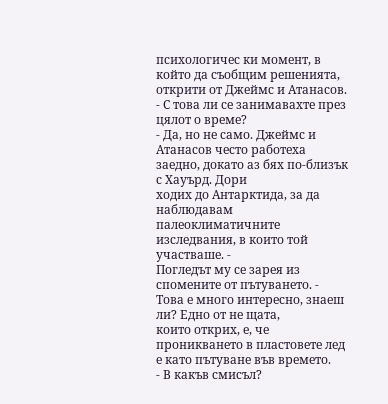психологичес ки момент, в който да съобщим решенията,
открити от Джеймс и Атанасов.
- С това ли се занимавахте през цялот о време?
- Да, но не само. Джеймс и Атанасов често работеха заедно, докато аз бях по-близък с Хауърд. Дори
ходих до Антарктида, за да наблюдавам палеоклиматичните изследвания, в които той участваше. -
Погледът му се зарея из спомените от пътуването. - Това е много интересно, знаеш ли? Едно от не щата,
които открих, е, че проникването в пластовете лед е като пътуване във времето.
- В какъв смисъл?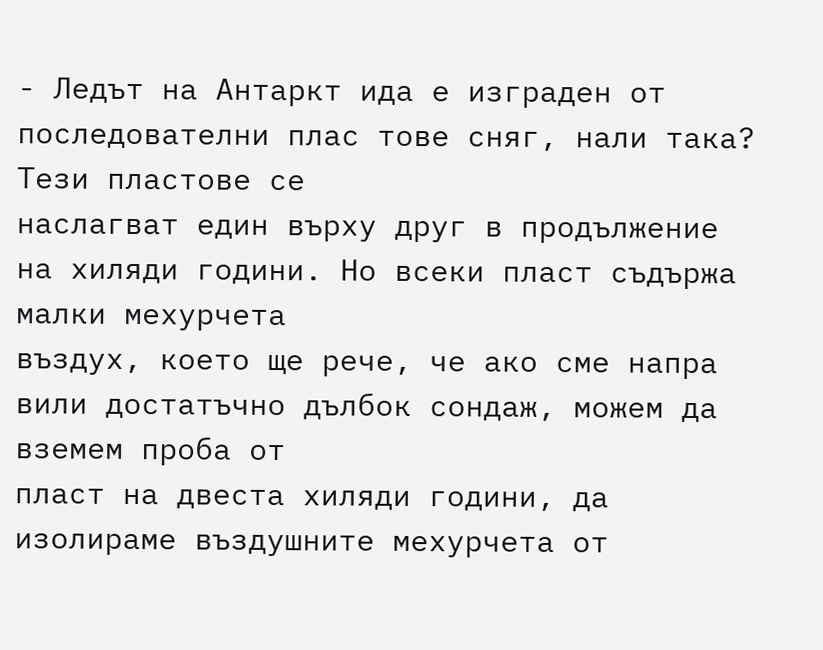- Ледът на Антаркт ида е изграден от последователни плас тове сняг, нали така? Тези пластове се
наслагват един върху друг в продължение на хиляди години. Но всеки пласт съдържа малки мехурчета
въздух, което ще рече, че ако сме напра вили достатъчно дълбок сондаж, можем да вземем проба от
пласт на двеста хиляди години, да изолираме въздушните мехурчета от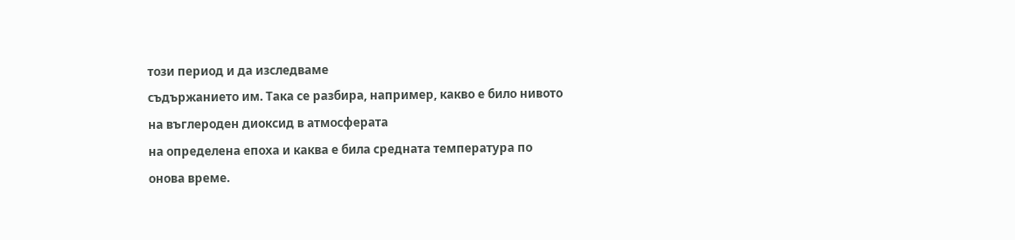този период и да изследваме
съдържанието им. Така се разбира, например, какво е било нивото на въглероден диоксид в атмосферата
на определена епоха и каква е била средната температура по онова време.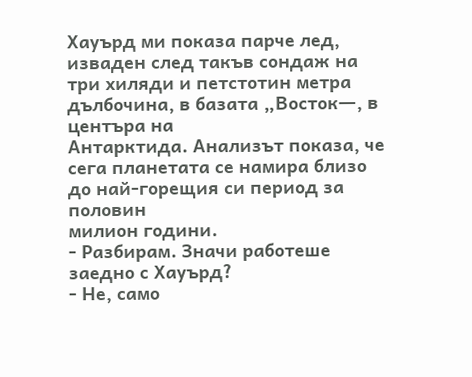Хауърд ми показа парче лед,
изваден след такъв сондаж на три хиляди и петстотин метра дълбочина, в базата „Восток―, в центъра на
Антарктида. Анализът показа, че сега планетата се намира близо до най-горещия си период за половин
милион години.
- Разбирам. Значи работеше заедно с Хауърд?
- Не, само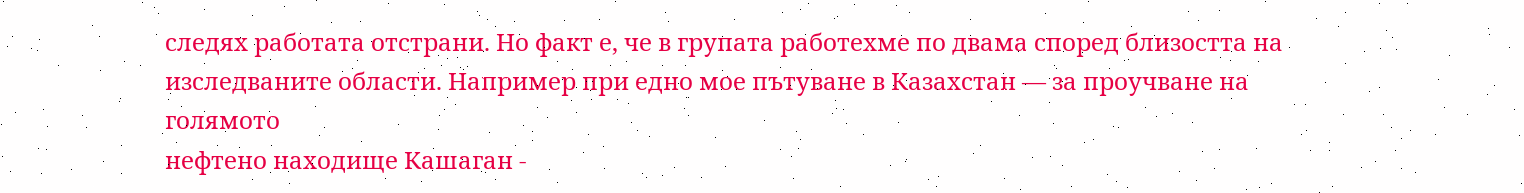следях работата отстрани. Но факт е, че в групата работехме по двама според близостта на
изследваните области. Например при едно мое пътуване в Казахстан — за проучване на голямото
нефтено находище Кашаган -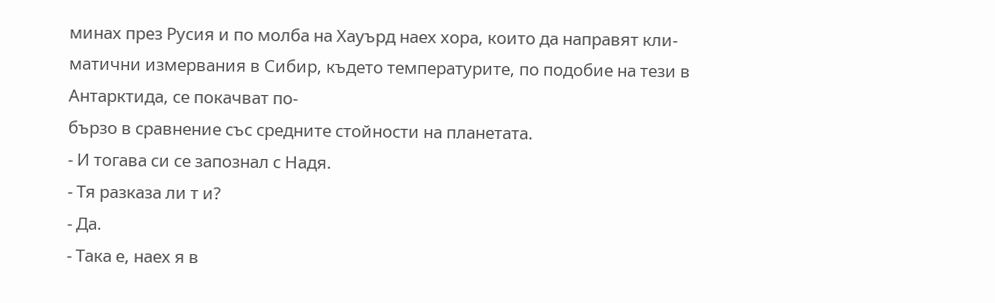минах през Русия и по молба на Хауърд наех хора, които да направят кли-
матични измервания в Сибир, където температурите, по подобие на тези в Антарктида, се покачват по-
бързо в сравнение със средните стойности на планетата.
- И тогава си се запознал с Надя.
- Тя разказа ли т и?
- Да.
- Така е, наех я в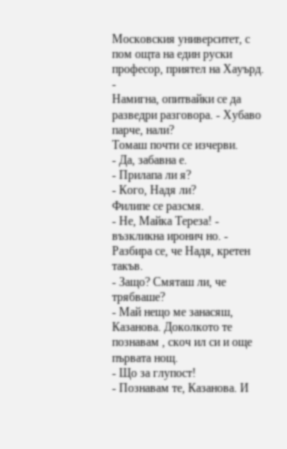Московския университет, с пом ощта на един руски професор, приятел на Хауърд. -
Намигна, опитвайки се да разведри разговора. - Хубаво парче, нали?
Томаш почти се изчерви.
- Да, забавна е.
- Прилапа ли я?
- Кого, Надя ли?
Филипе се разсмя.
- Не, Майка Тереза! - възкликна иронич но. - Разбира се, че Надя, кретен такъв.
- Защо? Смяташ ли, че трябваше?
- Май нещо ме занасяш, Казанова. Доколкото те познавам , скоч ил си и още първата нощ.
- Що за глупост!
- Познавам те, Казанова. И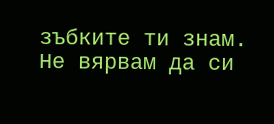зъбките ти знам. Не вярвам да си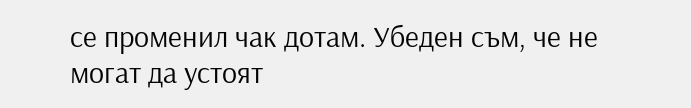се променил чак дотам. Убеден съм, че не
могат да устоят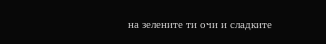на зелените ти очи и сладките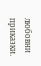любовни приказки.